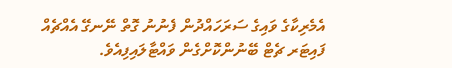އެމެރިކާގެ ވައިގެ ސަރަހައްދުން ފެނުނު ގޮތް ނޭނގޭ އެއްޗެއް ފައިޓަރ ޗެޓް ބޭނުންކޮށްގެން ވައްޓާލައިފިއެވެ.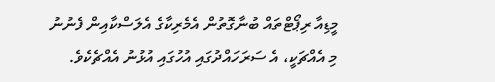މީޑިއާ ރިޕޯޓްތައް ބުނާގޮތުން އެމެރިކާގެ އެލަސްކާއިން ފެނުނު މި އެއްޗަކީ، އެ ސަރަހައްދުގައި އުހުގައި އުޅުނު އެއްޗެކެވެ.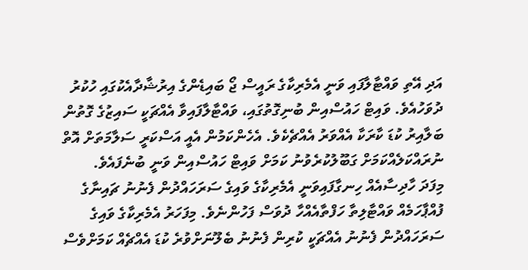އަދި އޭތި ވައްޓާލާފައި ވަނީ އެމެރިކާގެ ރައީސް ޖޯ ބައިޑެންގެ އިރުޝާދާއެކުގައި ހުކުރު ދުވަހުއެވެ. ވައިޓް ހައުސްއިން ބުނިގޮތުގައި، ވައްޓާލާފައިވާ އެއްޗަކީ ސައިޒުގެ ގޮތުން ބަލާއިރު ކުޑަ ކާރަކާ އެއްވަރު އެއްޗެކެވެ. އެހެންކަމުން އެއީ އަސްކަރީ ސަލާމަތަށް އޮތް ނުރައްކަލެއްކަމަށް ގަބޫލުކުރެވުނު ކަމަށް ވައިޓް ހައުސްއިން ވަނީ ބުނެފައެވެ.
މިފަދަ ހާދިސާއެއް ހިނގާފައިވަނީ އެމެރިކާގެ ވައިގެ ސަރަހައްދުން ފެނުނު ޗައިނާގެ ފުއްޕާހަމެއް ވައްޓާލިތާ ހަފްތާއެއްހާ ދުވަސް ފަހުންނެވެ. މިފަހަރު އެމެރިކާގެ ވައިގެ ސަރަހައްދުން ފެނުނު އެއްޗަކީ ކުރިން ފެނުނު ބެލޫނަށްވުރެ ކުޑަ އެއްޗެއް ކަމަށްވެސް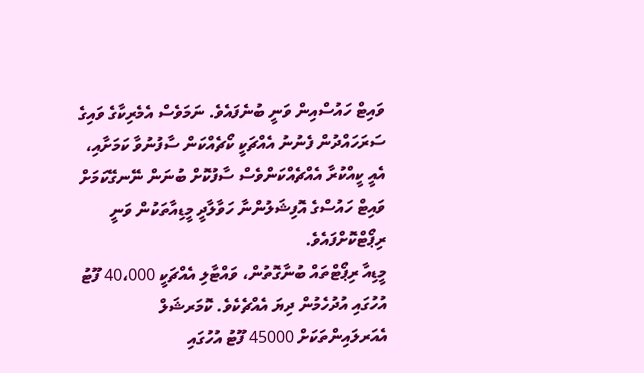ވައިޓް ހައުސްއިން ވަނީ ބުނެފައެވެ. ނަމަވެސް އެމެރިކާގެ ވައިގެ ސަރަހައްދުން ފެނުނު އެއްޗަކީ ކޯޗެއްކަން ސާފުނުވާ ކަމަށާއި، އެއީ ކީއްކުރާ އެއްޗެއްކަންވެސް ސާފުކޮށް ބުނަން ނޭނގޭކަމަށް ވައިޓް ހައުސްގެ އޮފިޝަލުންނާ ހަވާލާދީ މީޑިއާތަކުން ވަނީ ރިޕޯޓްކޮށްފައެވެ.
މީޑިއާ ރިޕޯޓްތައް ބުނާގޮތުން، ވައްޓާލި އެއްޗަކީ 40،000 ފޫޓު އުހުގައި އުދުހެމުން ދިޔަ އެއްޗެކެވެ. ކޮމަރޝަލް އެއަރލައިންތަކަށް 45000 ފޫޓު އުހުގައި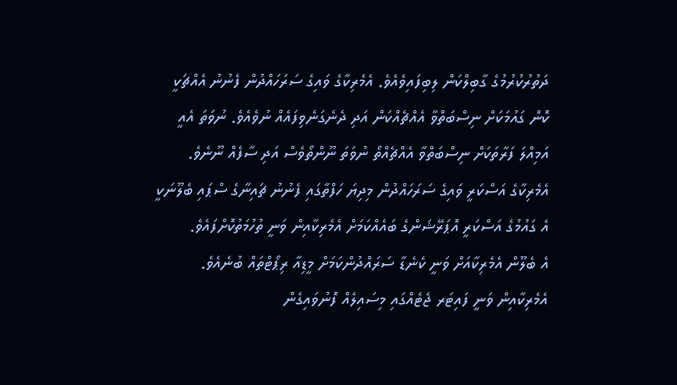ދަތުރުކުރުމުގެ ގާބިލްކަން ލިބިފައިވެއެވެ. އެމެރިކާގެ ވައިގެ ސަރަހައްދުން ފެނުނު އެއްޗަކީ ކޮން ގައުމަކަށް ނިސްބަތްވާ އެއްޗެއްކަން އަދި ދެނެގަނެވިފައެއް ނުވެއެވެ. ނުވަތަ އެއީ އަމިއްލަ ފަރާތަކަށް ނިސްބަތްވާ އެއްޗެއްތޯ ނުވަތަ ނޫންތޯވެސް އަދި ސާފެއް ނޫނެވެ. އެމެރިކާގެ އަސްކަރީ ވައިގެ ސަރަހައްދުން މިދިޔަ ހަފްތާގައި ފެނުނު ޗައިނާގެ ސްޕައި ބެލޫނަކީ އެ ގައުމުގެ އަސްކަރީ އޮޕަރޭޝަންގެ ބައެއްކަމަށް އެމެރިކާއިން ވަނީ ތުހުމަތުކޮށްފައެވެ.
އެ ބެލޫން އެމެރިކާއަށް ވަނީ ކެނެޑާ ސަރައްދުންކަމަށް މީޑިއާ ރިޕޯޓްތައް ބުނެއެވެ. އެމެރިކާއިން ވަނީ ފައިޓަރ ޖެޓެއްގައި މިސައިލެއް ފޮނުވައިގެން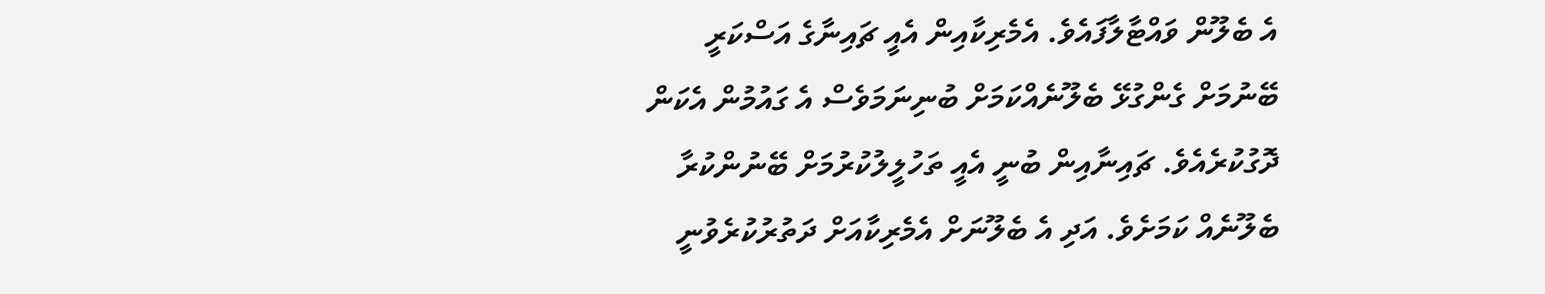އެ ބެލޫން ވައްޓާލާފައެވެ. އެމެރިކާއިން އެއީ ޗައިނާގެ އަސްކަރީ ބޭނުމަށް ގެންގުޅޭ ބެލޫނެއްކަމަށް ބުނިނަމަވެސް އެ ގައުމުން އެކަން ދޮގުކުރެއެވެ. ޗައިނާއިން ބުނީ އެއީ ތަހުލީލުކުރުމަށް ބޭނުންކުރާ ބެލޫނެއް ކަމަށެވެ. އަދި އެ ބެލޫނަށް އެމެރިކާއަށް ދަތުރުކުރެވުނީ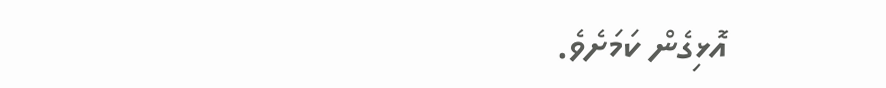އޮޅިގެން ކަމަށެވެ.